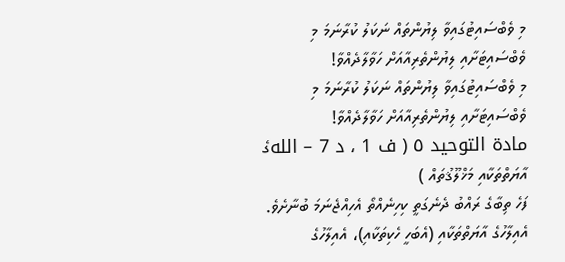މި ވެބްސައިޓުގައިވާ ލިޔުންތައް ނަކަލު ކުރާނަމަ މި ވެބްސައިޓަށާއި ލިޔުންތެރިއާއަށް ހަވާލާދެއްވާ!
މި ވެބްސައިޓުގައިވާ ލިޔުންތައް ނަކަލު ކުރާނަމަ މި ވެބްސައިޓަށާއި ލިޔުންތެރިއާއަށް ހަވާލާދެއްވާ!
مادة التوحيد ٥ ( ف 1 ، د 7 – اللهގެ އާޔަތްތަކާއި މަޚްލޫޤުތައް )
ފަހެ ތިބާގެ ރައްބު ދެނެގަތީ ކިހިނެއްތޯ އެހިއްޖެނަމަ ބުނާށެވެ. އެއިލާހުގެ އާޔަތްތަކާއި (އެބަހީ ހެކިތަކާއި)، އެއިލާހުގެ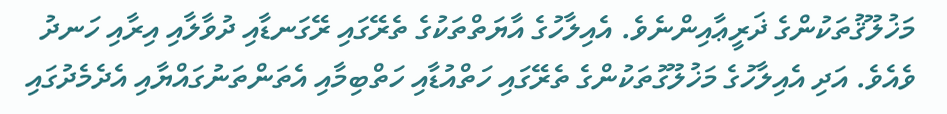މަޚުލޫޤުތަކުންގެ ޛަރީޢާއިންނެވެ. އެއިލާހުގެ އާޔަތްތަކުގެ ތެރޭގައި ރޭގަނޑާއި ދުވާލާއި އިރާއި ހަނދު ވެއެވެ. އަދި އެއިލާހުގެ މަޚުލޫގުތަކުންގެ ތެރޭގައި ހަތްއުޑާއި ހަތްބިމާއި އެތަންތަނުގައްޔާއި އެދެމެދުގައި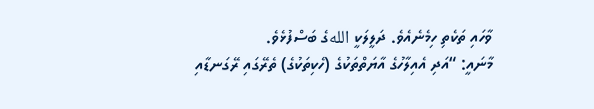ވާހައި ތަކެތި ހިމެނެއެވެ. ދަލީލަކީ اللهގެ ބަސްފުޅެވެ.
މާނައީ: “އަދި އެއިލާހުގެ އާޔަތްތަކުގެ (ހެކިތަކުގެ) ތެރޭގައި ރޭގަނޑާއި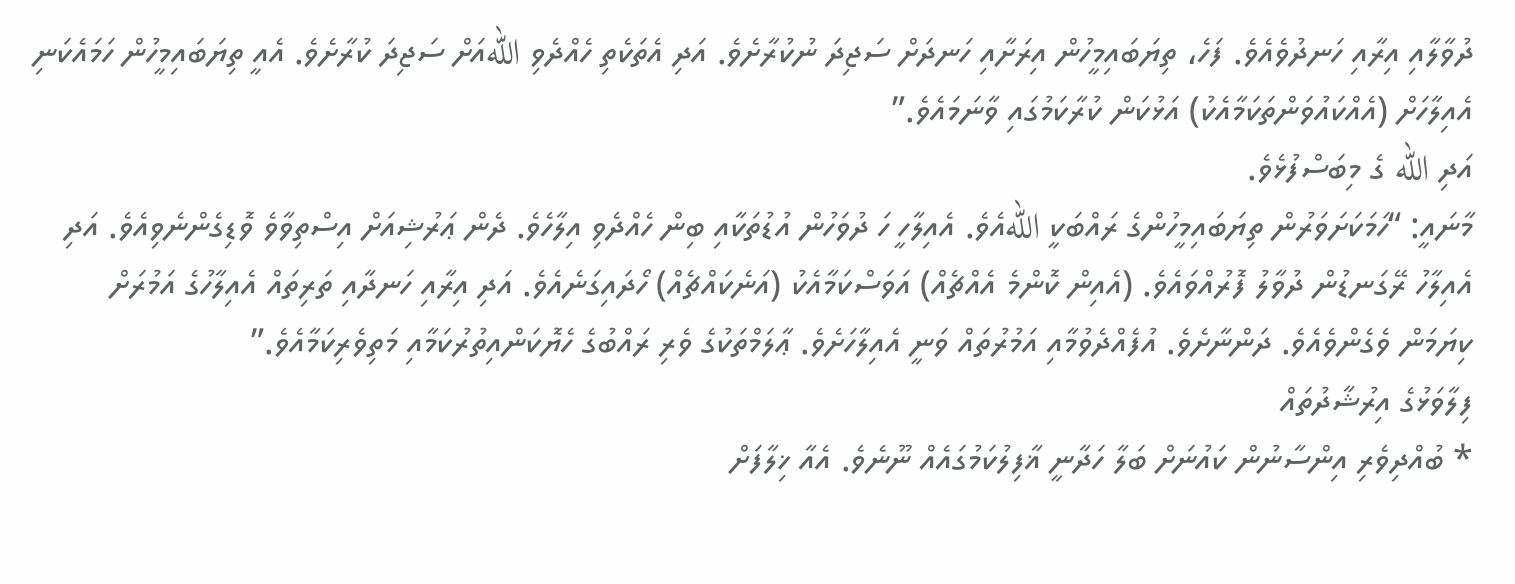ދުވާލާއި އިރާއި ހަނދުވެއެވެ. ފަހެ، ތިޔަބައިމީހުން އިރަށާއި ހަނދަށް ސަޖިދަ ނުކުރާށެވެ. އަދި އެތަކެތި ހެއްދެވި اللهއަށް ސަޖިދަ ކުރާށެވެ. އެއީ ތިޔަބައިމީހުން ހަމައެކަނި އެއިލާހަށް (އެއްކައުވަންތަކަމާއެކު) އަޅުކަން ކުރާކަމުގައި ވާނަމައެވެ.”
އަދި الله ގެ މިބަސްފުޅެވެ.
މާނައީ: “ހަމަކަށަވަރުން ތިޔަބައިމީހުންގެ ރައްބަކީ اللهއެވެ. އެއިލާހީ ހަ ދުވަހުން އުޑުތަކާއި ބިން ހެއްދެވި އިލާހެވެ. ދެން ޢަރުޝިއަށް އިސްތިވާވެ ވޮޑިގެންނެވިއެވެ. އަދި އެއިލާހު ރޭގަނޑުން ދުވާލު ފޮރުއްވައެވެ. (އެއިން ކޮންމެ އެއްޗެއް) އަވަސްކަމާއެކު (އަނެކައްޗެއް) ހޯދައިގަނެއެވެ. އަދި އިރާއި ހަނދާއި ތަރިތައް އެއިލާހުގެ އަމުރަށް ކިޔަމަން ވެގެންވެއެވެ. ދަންނާށެވެ. އުފެއްދެވުމާއި އަމުރުތައް ވަނީ އެއިލާހަށެވެ. ޢާލަމްތަކުގެ ވެރި ރައްބުގެ ހެޔޮކަންއިތުރުކަމާއި މަތިވެރިކަމާއެވެ.”
ފިލާވަޅުގެ އިރުޝާދުތައް
* ބުއްދިވެރި އިންސާނުން ކައުނަށް ބަލާ ހަދާނީ ޣާފިލުކަމުގައެއް ނޫނެވެ. އެއާ ޚިލާފަށް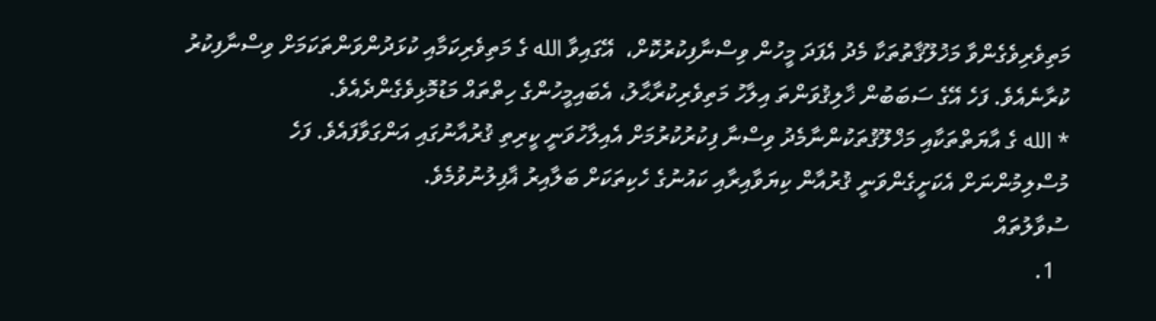މަތިވެރިވެގެންވާ މަޚުލޫޤާތުތަކާ މެދު އެފަދަ މީހުން ވިސްނާފިކުރުކޮށް،  އޭގައިވާ الله ގެ މަތިވެރިކަމާއި ކުޅަދުންވަންތަކަމަށް ވިސްނާފިކުރު ކުރާނެއެވެ. ފަހެ އޭގެ ސަބަބުން ޚާލިޤުވަންތަ އިލާހު މަތިވެރިކުރާޙާލު، އެބައިމީހުންގެ ހިތްތައް މަޑުމޮޅިވެގެންދެއެވެ.
* الله ގެ އާޔަތްތަކާއި މަޚްލޫޤުތަކުންނާމެދު ވިސްނާ ފިކުރުކުރުމަށް އެއިލާހުވަނީ ކީރިތި ޤުރުއާނުގައި އަންގަވާފައެވެ. ފަހެ މުސްލިމުންނަށް އެކަށީގެންވަނީ ޤުރުއާން ކިޔަވާއިރާއި ކައުނުގެ ހެކިތަކަށް ބަލާއިރު ޣާފިލުނުވުމެވެ.
ސުވާލުތައް
  1.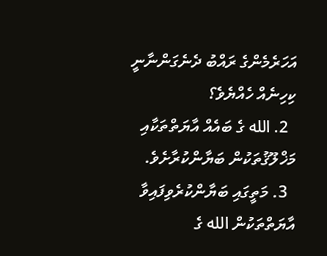އަހަރެމެންގެ ރައްބު ދެނެގަންނާނީ ކިހިނެއް ހެއްޔެވެ؟
  2. الله ގެ ބައެއް އާޔަތްތަކާއި މަޚްލޫޤުތަކުން ބަޔާންކުރާށެވެ.
  3. މަތީގައި ބަޔާންކުރެވިފައިވާ އާޔަތްތަކުން الله ގެ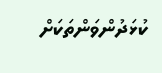ކުޅަދުންވަންތަކަށް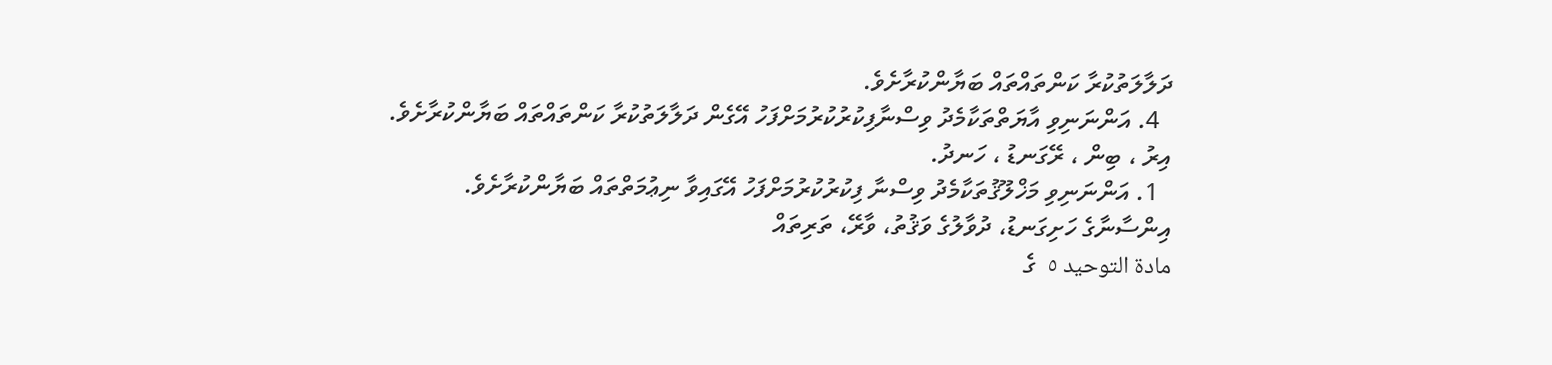ދަލާލަތުކުރާ ކަންތައްތައް ބަޔާންކުރާށެވެ.
  4. އަންނަނިވި އާޔަތްތަކާމެދު ވިސްނާފިކުރުކުރުމަށްފަހު އޭގެން ދަލާލަތުކުރާ ކަންތައްތައް ބަޔާންކުރާށެވެ.
އިރު ، ބިން ، ރޭގަނޑު ، ހަނދު.
  1. އަންނަނިވި މަޚްލޫޤުތަކާމެދު ވިސްނާ ފިކުރުކުރުމަށްފަހު އޭގައިވާ ނިޢުމަތްތައް ބަޔާންކުރާށެވެ.
އިންސާނާގެ ހަށިގަނޑު، ދުވާލުގެ ވަޤުތު، ވާރޭ، ތަރިތައް
مادة التوحيد ٥  ގެ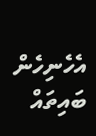އެހެނިހެން ބައިތައް